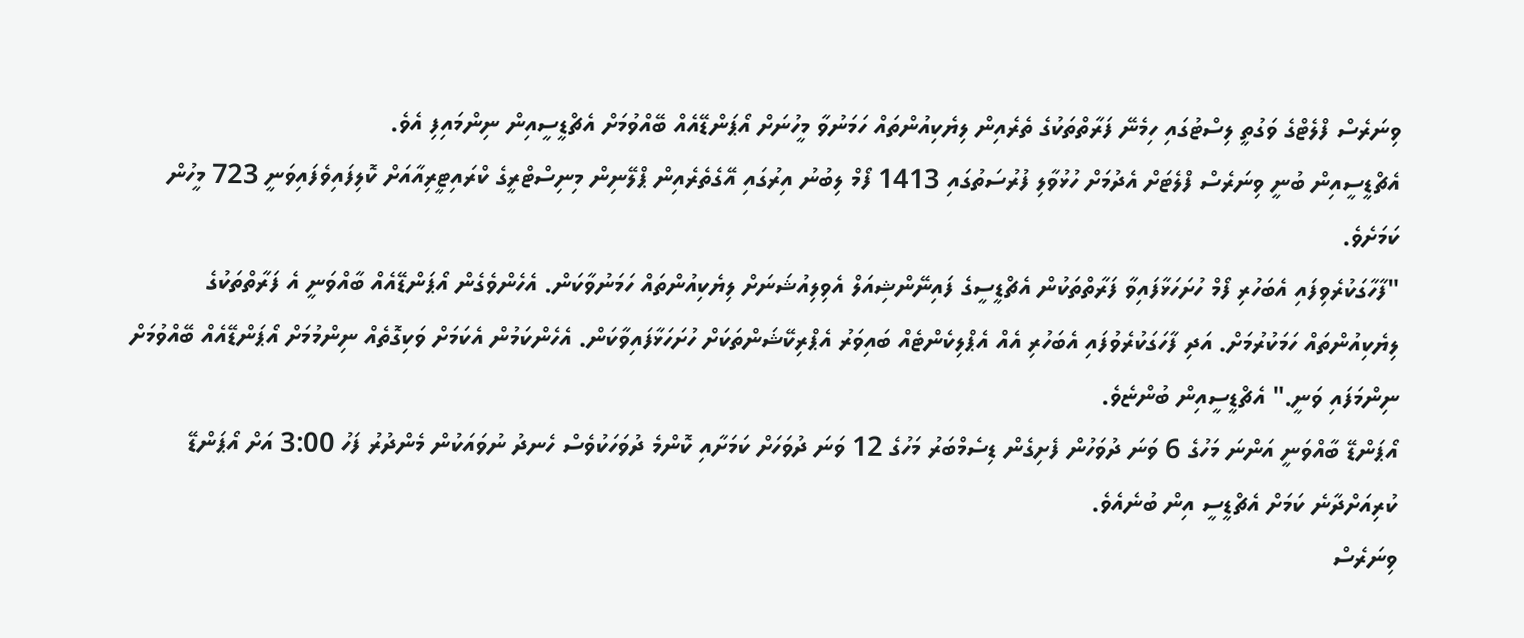ވިނަރެސް ފްލެޓްގެ ވަގުތީ ލިސްޓުގައި ހިމެނޭ ފަރާތްތަކުގެ ތެރެއިން ލިޔެކިއުންތައް ހަމަނުވާ މީހުނަށް އޯޕަންޑޭއެއް ބޭއްވުމަށް އެޗްޑީސީއިން ނިންމައިފި އެވެ.
އެޗްޑީސީއިން ބުނީ ވިނަރެސް ފްލެޓަށް އެދުމަށް ހުޅުވާލި ފުރުސަތުގައި 1413 ފޯމް ލިބުނު އިރުގައި އޭގެތެރެއިން ޕްލޭނިން މިނިސްޓްރީގެ ކްރައިޓީރިއާއަށް ކޮލިފައިވެފައިވަނީ 723 މީހުން ކަމަށެވެ.
"ފާހާގަކުރެވިފައި އެބަހުރި ފޯމް ހުށަހަޅާފައިވާ ފަރާތްތަކުން އެޗްޑީސީގެ ފައިނޭންޝިއަލް އެވިލިއުޝަނަށް ލިޔެކިއުންތައް ހަމަނުވާކަން. އެހެންވެގެން އޯޕަންޑޭއެއް ބާއްވަނީ އެ ފަރާތްތަކުގެ ލިޔެކިއުންތައް ހަމަކުރުމަށް. އަދި ފާހަގަކުރެވުފައި އެބަހުރި އެއް އެޕްލިކެންޓެއް ބައިވަރު އެޕްރިކޭޝަންތަކަށް ހުށަހަޅާފައިވާކަން. އެހެންކަމުން އެކަމަށް ވަކިގޮތެއް ނިންމުމަށް އޯޕަންޑޭއެއް ބޭއްވުމަށް ނިންމަފައި ވަނީ." އެޗްޑީސީއިން ބުންޏެވެ.
އޯޕަންޑޭ ބާއްވަނީ އަންނަ މަހުގެ 6 ވަނަ ދުވަހުން ފެށިގެން ޑިސެމްބަރު މަހުގެ 12 ވަނަ ދުވަހަށް ކަމަށާއި ކޮންމެ ދުވަހަކުވެސް ހެނދު ނުވައަކުން މެންދުރު ފަހު 3:00 އަށް އޯޕަންޑޭ ކުރިއަށްދާނެ ކަމަށް އެޗްޑީސީ އިން ބުނެއެވެ.
ވިނަރެސް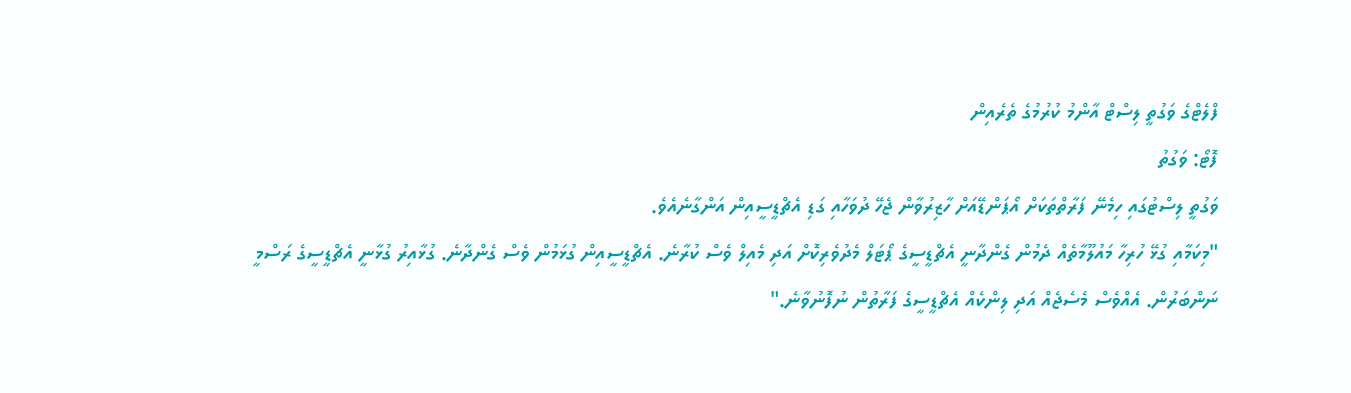ފްލެޓްގެ ވަގުތީ ލިސްޓް އާންމު ކުރުމުގެ ތެރެއިން
ފޮޓޯ: ވަގުތު
ވަގުތީ ލިސްޓުގައި ހިމެނޭ ފަރާތްތަކަށް އޯޕަންޑޭއަށް ހާޒިރުވާން ޖެހޭ ދުވަހާއި ގަޑި އެޗްޑީސީއިން އަންގާނެއެވެ.
"މިކަމާއި ގުޅޭ ހުރިހާ މައުލޫމާތެއް ދެމުން ގެންދާނީ އެޗްޑީސީގެ ޕޯޓަލް މެދުވެރިކޮށް އަދި މެއިލް ވެސް ކުރާނެ. އެޗްޑީސީއިން ގުޅަމުން ވެސް ގެންދާނެ. ގުޅާއިރު ގުޅާނީ އެޗްޑީސީގެ ރަސްމީ ނަންބަރުން. އެއްވެސް މެސެޖެއް އަދި ލިންކެއް އެޗްޑީސީގެ ފަރާތުން ނުފޮނުވާނެ."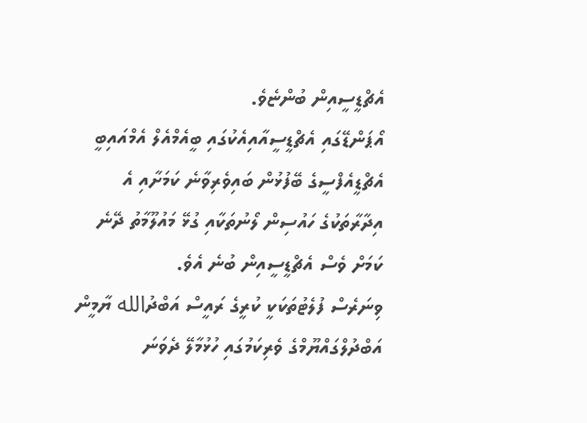އެޗްޑީސީއިން ބުންޏެވެ.
އޯޕަންޑޭގައި އެޗްޑީސީއާއިއެކުގައި ބީއެމްއެލް އެމްއައިބީ އެޗްޑީއެފްސީގެ ބޭފުޅުން ބައިވެރިވާނެ ކަމަށާއި އެ އިދާރާތަކުގެ ހައުސިން ލޯނުތަކާއި ގުޅޭ މައުލޫމާތު ދޭނެ ކަމަށް ވެސް އެޗްޑީސީއިން ބުނެ އެވެ.
ވިނަރެސް ފުލެޓުތަކަކީ ކުރީގެ ރައީސް އަބްދުالله ޔާމީން އަބްދުލްގައްޔޫމްގެ ވެރިކަމުގައި ހުޅުމާލޭ ދެވަނަ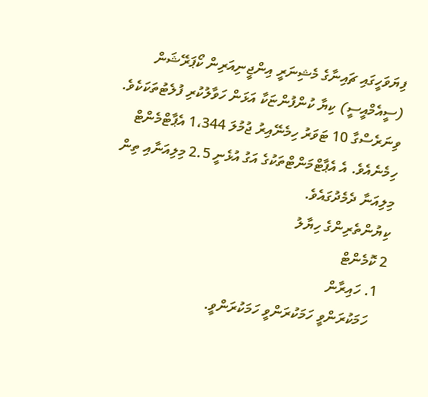ފިޔަވަހީގައި ޗައިނާގެ މެޝިނަރީ އިންޖީނިއަރިން ކޯޕަރޭޝަން (ސީއެމްއީސީ) ކިޔާ ކުންފުންޏަކާ އަޅަން ހަވާލުކުރި ފުލެޓުތަކަކެވެ.
ވިނަރެސްގާ 10 ޓަވަރު ހިމެނޭއިރު ޖުމުލަ 1،344 އެޕާޓްމެންޓް ހިމެނެއެވެ. އެ އެޕާޓްމަންޓްތަކުގެ އަގު އުޅެނީ 2.5 މިލިއަނާއި ތިން މިލިއަނާ ދެމެދުގައެވެ.
ކިޔުންތެރިންގެ ހިޔާލު
2 ކޮމެންޓް
  1. ހައިރާން
    ހަމަކުރަންވީ ހަމަކުރަންވީ ހަމަކުރަންވީ.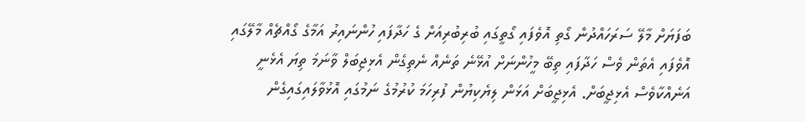ބަފަޔަށް މާލޭ ސަރަހައްދުން ގޯތި އޮވެފައި ގޯތީގައި ބުރިބުރިއަށް ގެ ހަދާފައި ހުންނައިރު އަމާގެ ގޯއްޗެއް މާލޭގައި އޮވެފައި އެތަން ވެސް ހަދާފައި ތިބޭ މީހުންނަށް އުޅޭނެ ތަނެއް ނެތިގެން އެޅިޖިބަލް ވާނަމަ ތިޔަ އެޅެނީ އަނެއްކާވެސް އެޅިޖީބަށް. އެޅިޖީބަށް އަޅަން ލިޔެކިޔުން ފުރިހަމަ ކުރުމުގެ ނަމުގައި އޮޅުވާލައިގައިގެން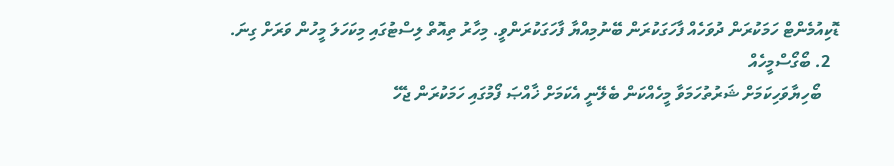ޑޮކިއުމެންޓް ހަމަކުރަން ދުވަހެއް ފާހަގަކުރަން ބޭނުމިއްޔާ ފާހަގަކުރަންވީ. މިހާރު ތިއޮތް ލިސްޓުގައި މިކަހަލަ މީހުން ވަރަށް ގިނަ.
  2. ބޯގޯސްމީހެއް
    ބޯހިޔާވަހިކަމަށް ޝަރުތުހަމަވާ މީހެއްކަން ބެލޭނީ އެކަމަށް ޚާއްޞަ ފޯމުގައި ހަމަކުރަން ޖެހޭ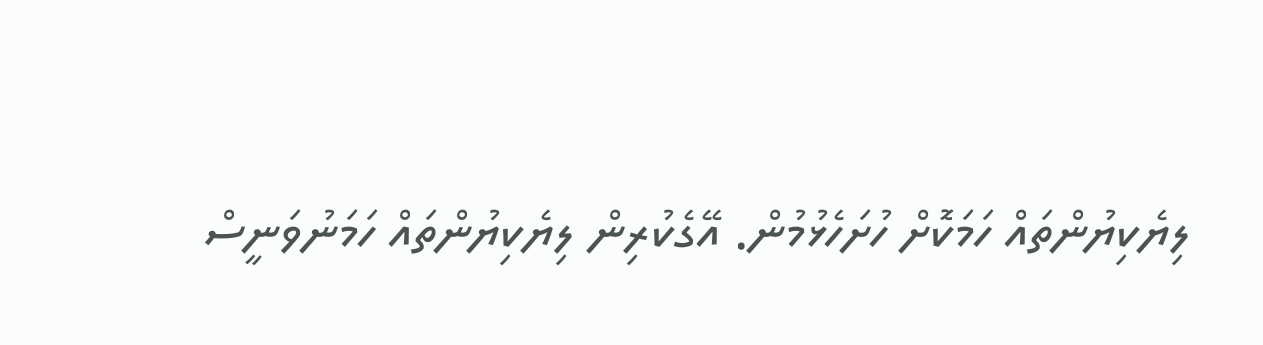ލިޔެކިޔުންތައް ހަމަކޮށް ހުށަހެޅުމުން. އޭގެކުރިން ލިޔެކިޔުންތައް ހަމަނުވަނީސް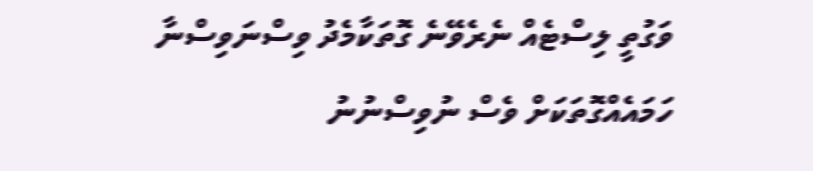ވަގުތީ ލިސްޓެއް ނެރެވޭނެ ގޮތަކާމެދު ވިސްނަވިސްނާ ހަމައެއްގޮތަކަށް ވެސް ނުވިސްނުނު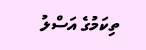ތިކަމުގެ އަސްލު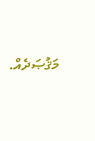މަޤުޞަދެއް.